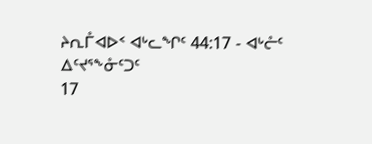ᔨᕆᒤᐊᐅᑉ ᐊᒡᓚᖏᑦ 44:17 - ᐊᒡᓔᑦ ᐃᑦᔪᕐᖕᓁᑦᑐᑦ
17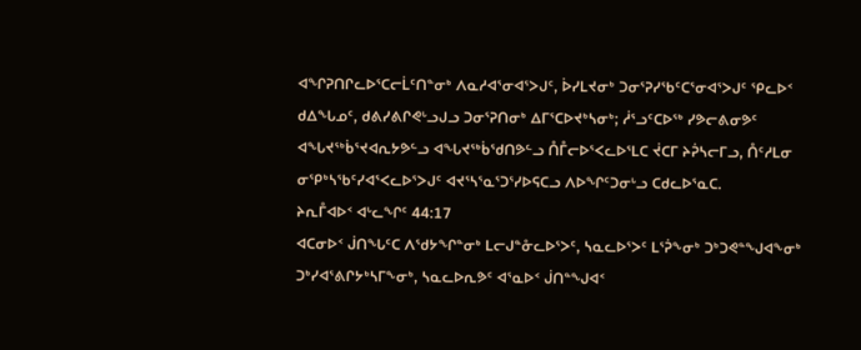ᐊᖏᕈᑎᒋᓚᐅᕐᑕᓕᒫᑦᑎᓐᓂᒃ ᐱᓇᓱᐊᕐᓂᐊᕐᐳᒍᑦ, ᐆᓯᒪᔪᓂᒃ ᑐᓂᕐᕈᓯᖃᑦᑕᕐᓂᐊᕐᐳᒍᑦ ᕿᓚᐅᑉ ᑯᐃᖓᓄᑦ, ᑯᕕᓯᕕᒋᕙᒡᓗᒍᓗ ᑐᓂᕐᕈᑎᓂᒃ ᐃᒥᕐᑕᐅᔪᒃᓴᓂᒃ; ᓲᕐᓗᑦᑕᐅᖅ ᓯᕗᓕᕕᓂᕗᑦ ᐊᖓᔪᖅᑳᕐᔪᐊᕆᔭᕗᓪᓗ ᐊᖓᔪᖅᑳᖁᑎᕗᓪᓗ ᑍᒤᓕᐅᕐᐸᓚᐅᕐᒪᑕ ᔫᑕᒥ ᔨᕉᓴᓕᒥᓗ, ᑍᑦᓱᒪᓂ ᓂᕿᒃᓴᖃᑦᓯᐊᕐᐸᓚᐅᕐᐳᒍᑦ ᐊᔪᕐᓴᕐᓇᕐᑐᕐᓯᐅᕋᑕᓗ ᐱᐅᖏᑦᑐᓂᒡᓗ ᑕᑯᓚᐅᕐᓇᑕ.
ᔨᕆᒤᐊᐅᑉ ᐊᒡᓚᖏᑦ 44:17
ᐊᑕᓂᐅᑉ ᒎᑎᖓᑦᑕ ᐱᖁᔭᖏᓐᓂᒃ ᒪᓕᒍᓐᓁᓚᐅᕐᐳᑦ, ᓴᓇᓚᐅᕐᐳᑦ ᒪᕐᕉᖕᓂᒃ ᑐᒃᑐᕙᓐᖑᐊᖕᓂᒃ ᑐᒃᓯᐊᕐᕕᒋᔭᒃᓴᒥᖕᓂᒃ, ᓴᓇᓚᐅᕆᕗᑦ ᐊᕐᓇᐅᑉ ᒎᑎᓐᖑᐊᑉ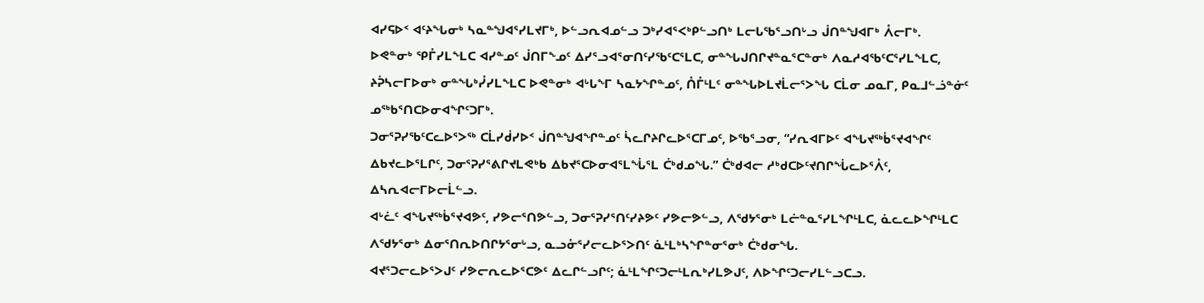ᐊᓯᕋᐅᑉ ᐊᑦᔨᖓᓂᒃ ᓴᓇᓐᖑᐊᕐᓯᒪᔪᒥᒃ, ᐅᓪᓗᕆᐊᓄᓪᓗ ᑐᒃᓯᐊᕐᐸᒃᑭᓪᓗᑎᒃ ᒪᓕᒐᖃᕐᓗᑎᒡᓗ ᒎᑎᓐᖑᐊᒥᒃ ᐰᓕᒥᒃ.
ᐅᕙᓐᓂᒃ ᕿᒤᓯᒪᖕᒪᑕ ᐊᓯᓐᓄᑦ ᒎᑎᒥᖕᓄᑦ ᐃᓯᕐᓗᐊᕐᓂᑎᑦᓯᖃᑦᑕᕐᒪᑕ, ᓂᓐᖓᒍᑎᒋᔪᓐᓇᕐᑕᓐᓂᒃ ᐱᓇᓱᐊᖃᑦᑕᕐᓯᒪᖕᒪᑕ, ᔨᕉᓴᓕᒥᐅᓂᒃ ᓂᓐᖓᒃᓮᓯᒪᖕᒪᑕ ᐅᕙᓐᓂᒃ ᐊᒡᒐᖕᒥ ᓴᓇᔭᖏᓐᓄᑦ, ᑍᒤᒻᒪᑦ ᓂᓐᖓᐅᒪᔪᒫᓕᕐᐳᖓ ᑕᒫᓂ ᓄᓇᒥ, ᑭᓇᒧᓪᓘᓐᓃᑦ ᓄᖅᑲᕐᑎᑕᐅᓂᐊᖏᑦᑐᒥᒃ.
ᑐᓂᕐᕈᓯᖃᑦᑕᓚᐅᕐᐳᖅ ᑕᒫᓯᑰᓯᐅᑉ ᒎᑎᓐᖑᐊᖏᓐᓄᑦ ᓵᓚᒋᔨᒋᓚᐅᕐᑕᒥᓄᑦ, ᐅᖃᕐᓗᓂ, “ᓯᕆᐊᒥᐅᑦ ᐊᖓᔪᖅᑳᕐᔪᐊᖏᑦ ᐃᑲᔪᓚᐅᕐᒪᒋᑦ, ᑐᓂᕐᕈᓯᕐᕕᒋᔪᒪᕙᒃᑲ ᐃᑲᔪᕐᑕᐅᓂᐊᕐᒪᖔᕐᒪ ᑖᒃᑯᓄᖓ.” ᑖᒃᑯᐊᓕ ᓱᒃᑯᑕᐅᑦᔪᑎᒋᖔᓚᐅᕐᐰᑦ, ᐃᓴᕆᐊᓕᒥᐅᓕᒫᓪᓗ.
ᐊᒡᓛᑦ ᐊᖓᔪᖅᑳᕐᔪᐊᕗᑦ, ᓯᕗᓕᕐᑎᕗᓪᓗ, ᑐᓂᕐᕈᓯᕐᑎᑦᓯᔨᕗᑦ ᓯᕗᓕᕗᓪᓗ, ᐱᖁᔭᕐᓂᒃ ᒪᓖᓐᓇᕐᓯᒪᖏᒻᒪᑕ, ᓈᓚᓚᐅᖏᒻᒪᑕ ᐱᖁᔭᕐᓂᒃ ᐃᓂᕐᑎᕆᐅᑎᒋᔭᕐᓂᒡᓗ, ᓇᓗᓁᕐᓯᓕᓚᐅᕐᐳᑎᑦ ᓈᒻᒪᒃᓴᖏᓐᓂᕐᓂᒃ ᑖᒃᑯᓂᖓ.
ᐊᔪᕐᑐᓕᓚᐅᕐᐳᒍᑦ ᓯᕗᓕᕆᓚᐅᕐᑕᕗᑦ ᐃᓚᒋᓪᓗᒋᑦ; ᓈᒻᒪᖏᑦᑐᓕᒻᒪᕆᒃᓯᒪᕗᒍᑦ, ᐱᐅᖏᑦᑐᓕᓯᒪᓪᓗᑕᓗ.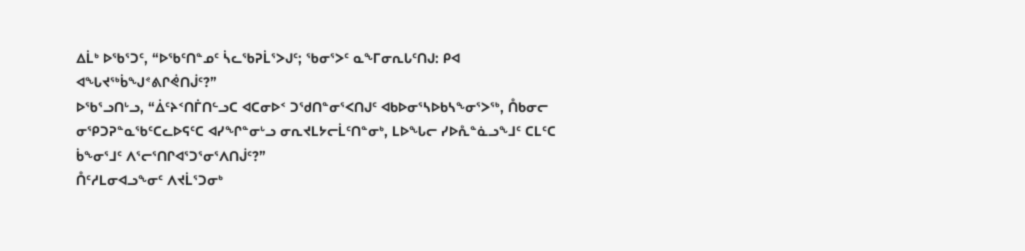ᐃᒫᒃ ᐅᖃᕐᑐᑦ, “ᐅᖃᑦᑎᓐᓄᑦ ᓵᓚᖃᕈᒫᕐᐳᒍᑦ; ᖃᓂᕐᐳᑦ ᓇᖕᒥᓂᕆᒐᑦᑎᒍ: ᑭᐊ ᐊᖓᔪᖅᑳᖑᕝᕕᒋᕚᑎᒎᑦ?”
ᐅᖃᕐᓗᑎᒡᓗ, “ᐄᑦᔨᑉᑎᒦᑎᓪᓗᑕ ᐊᑕᓂᐅᑉ ᑐᖁᑎᓐᓂᕐᐸᑎᒍᑦ ᐊᑲᐅᓂᕐᓴᐅᑲᓴᖕᓂᕐᐳᖅ, ᑍᑲᓂᓕ ᓂᕿᑐᕈᓐᓇᖃᑦᑕᓚᐅᕋᑦᑕ ᐊᓯᖏᓐᓂᒡᓗ ᓂᕆᔪᒪᔭᓕᒫᑦᑎᓐᓂᒃ, ᒪᐅᖓᓕ ᓯᐅᕅᓐᓈᓗᖕᒧᑦ ᑕᒪᑦᑕ ᑳᖕᓂᕐᒧᑦ ᐱᕐᓕᕐᑎᒋᐊᕐᑐᕐᓂᕐᐱᑎᒎᑦ?”
ᑍᑦᓱᒪᓂᐊᓗᖕᓂᑦ ᐱᔪᒫᕐᑐᓂᒃ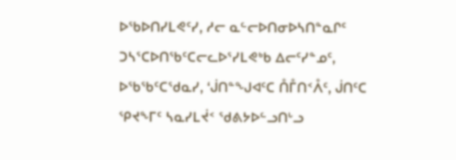ᐅᖃᐅᑎᓯᒪᕙᑦᓯ, ᓱᓕ ᓇᓪᓕᐅᑎᓂᐅᓴᑎᓐᓇᒋᑦ ᑐᓴᕐᑕᐅᑎᖃᑦᑕᓕᓚᐅᕐᓯᒪᕙᒃᑲ ᐃᓕᑦᓯᓐᓄᑦ, ᐅᖃᖃᑦᑕᖁᓇᓯ, ‘ᒎᑎᓐᖑᐊᑦᑕ ᑍᒤᑎᑉᐰᑦ, ᒎᑎᑦᑕ ᕿᔪᖕᒥᑦ ᓴᓇᓯᒪᔫᑉ ᖁᕕᔭᐅᓪᓗᑎᒡᓗ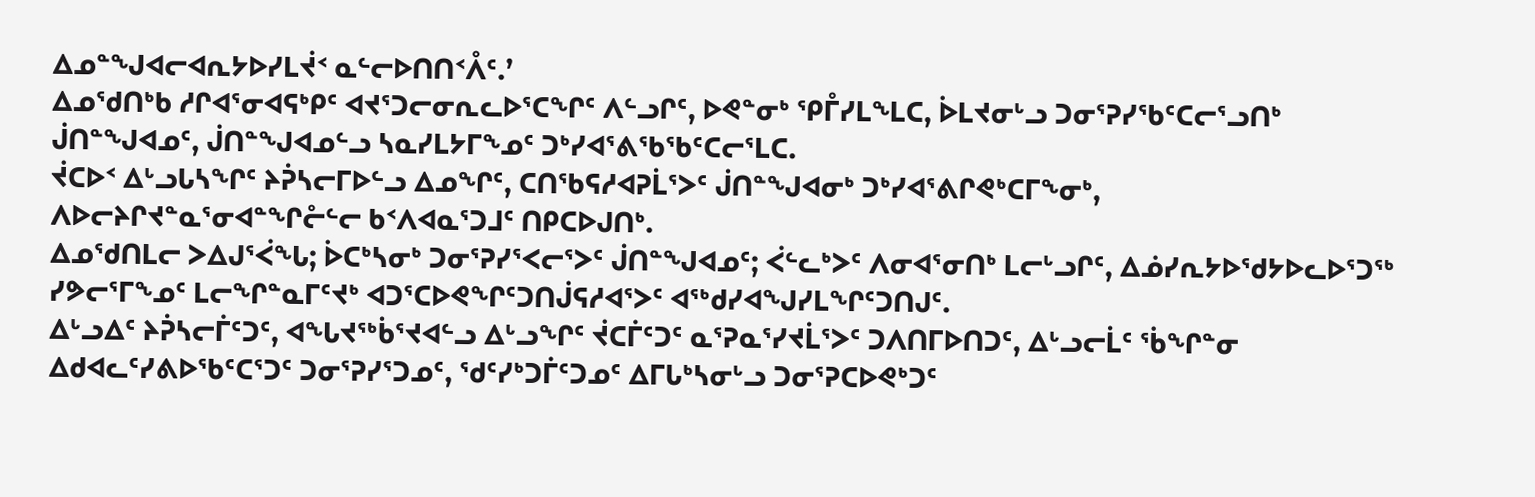ᐃᓄᓐᖑᐊᓕᐊᕆᔭᐅᓯᒪᔫᑉ ᓇᓪᓕᐅᑎᑎᑉᐰᑦ.’
ᐃᓄᖁᑎᒃᑲ ᓱᒋᐊᕐᓂᐊᕋᒃᑭᑦ ᐊᔪᕐᑐᓕᓂᕆᓚᐅᕐᑕᖏᑦ ᐱᓪᓗᒋᑦ, ᐅᕙᓐᓂᒃ ᕿᒤᓯᒪᖕᒪᑕ, ᐆᒪᔪᓂᒡᓗ ᑐᓂᕐᕈᓯᖃᑦᑕᓕᕐᓗᑎᒃ ᒎᑎᓐᖑᐊᓄᑦ, ᒎᑎᓐᖑᐊᓄᓪᓗ ᓴᓇᓯᒪᔭᒥᖕᓄᑦ ᑐᒃᓯᐊᕐᕕᖃᖃᑦᑕᓕᕐᒪᑕ.
ᔫᑕᐅᑉ ᐃᒡᓗᒐᓴᖏᑦ ᔨᕉᓴᓕᒥᐅᓪᓗ ᐃᓄᖏᑦ, ᑕᑎᖃᕋᓱᐊᕈᒫᕐᐳᑦ ᒎᑎᓐᖑᐊᓂᒃ ᑐᒃᓯᐊᕐᕕᒋᕙᒃᑕᒥᖕᓂᒃ, ᐱᐅᓕᔨᒋᔪᓐᓇᕐᓂᐊᓐᖏᓔᓪᓕ ᑲᑉᐱᐊᓇᕐᑐᒧᑦ ᑎᑭᑕᐅᒍᑎᒃ.
ᐃᓄᖁᑎᒪᓕ ᐳᐃᒍᕐᐹᖓ; ᐆᑕᒃᓴᓂᒃ ᑐᓂᕐᕈᓯᕐᐸᓕᕐᐳᑦ ᒎᑎᓐᖑᐊᓄᑦ; ᐹᓪᓚᒃᐳᑦ ᐱᓂᐊᕐᓂᑎᒃ ᒪᓕᒡᓗᒋᑦ, ᐃᓅᓯᕆᔭᐅᖁᔭᐅᓚᐅᕐᑐᖅ ᓯᕗᓕᕐᒥᖕᓄᑦ ᒪᓕᖏᓐᓇᒥᑦᔪᒃ ᐊᑐᕐᑕᐅᕙᖏᑦᑐᑎᒎᕋᓱᐊᕐᐳᑦ ᐊᖅᑯᓯᐊᖑᓯᒪᖏᑦᑐᑎᒍᑦ.
ᐃᒡᓗᐃᑦ ᔨᕉᓴᓕᒦᑦᑐᑦ, ᐊᖓᔪᖅᑳᕐᔪᐊᓪᓗ ᐃᒡᓗᖏᑦ ᔫᑕᒦᑦᑐᑦ ᓇᕐᕈᓇᕐᓯᔪᒫᕐᐳᑦ ᑐᐱᑎᒥᐅᑎᑐᑦ, ᐃᒡᓗᓕᒫᑦ ᖄᖏᓐᓂ ᐃᑯᐊᓚᑦᓯᕕᐅᖃᑦᑕᕐᑐᑦ ᑐᓂᕐᕈᓯᕐᑐᓄᑦ, ᖁᑦᓯᒃᑐᒦᑦᑐᓄᑦ ᐃᒥᒐᒃᓴᓂᒡᓗ ᑐᓂᕐᕈᑕᐅᕙᒃᑐᑦ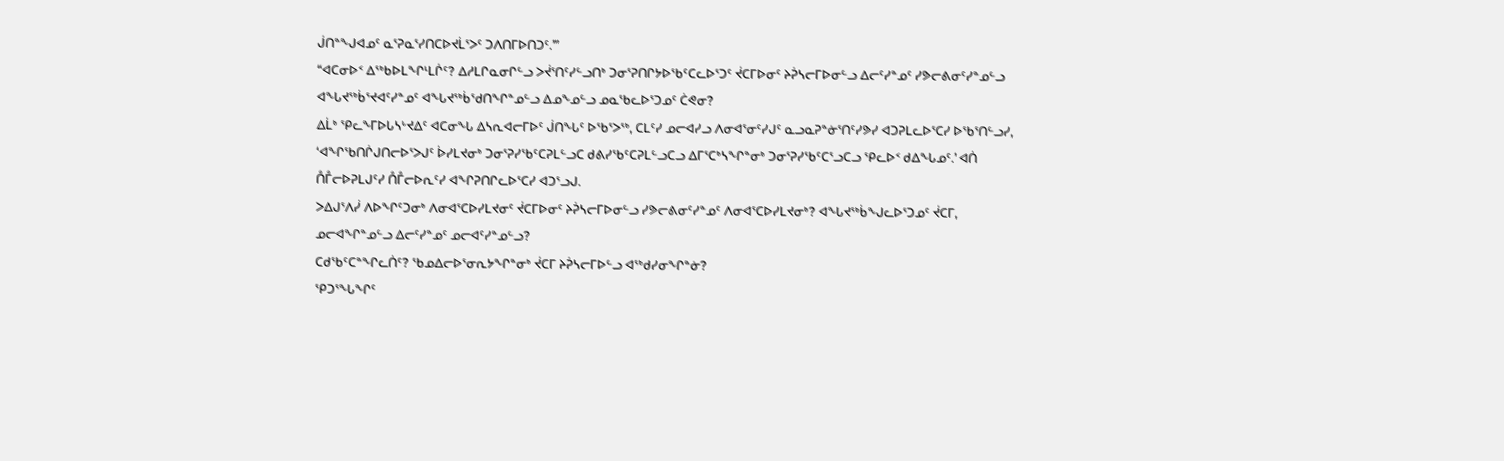ᒎᑎᓐᖑᐊᓄᑦ ᓇᕐᕈᓇᕐᓯᑎᑕᐅᔪᒫᕐᐳᑦ ᑐᐱᑎᒥᐅᑎᑐᑦ.’”
“ᐊᑕᓂᐅᑉ ᐃᖅᑲᐅᒪᖏᒻᒪᒌᑦ? ᐃᓱᒪᒋᓇᓂᒋᓪᓗ ᐳᔫᕐᑎᑦᓯᓪᓗᑎᒃ ᑐᓂᕐᕈᑎᒋᔭᐅᖃᑦᑕᓚᐅᕐᑐᑦ ᔫᑕᒥᐅᓂᑦ ᔨᕉᓴᓕᒥᐅᓂᓪᓗ ᐃᓕᑦᓯᓐᓄᑦ ᓯᕗᓕᕕᓂᑦᓯᓐᓄᓪᓗ ᐊᖓᔪᖅᑳᕐᔪᐊᑦᓯᓐᓄᑦ ᐊᖓᔪᖅᑳᖁᑎᖏᓐᓄᓪᓗ ᐃᓄᖕᓄᓪᓗ ᓄᓇᖃᓚᐅᕐᑐᓄᑦ ᑖᕙᓂ?
ᐃᒫᒃ ᕿᓚᖕᒥᐅᒐᓴᒡᔪᐃᑦ ᐊᑕᓂᖓ ᐃᓴᕆᐊᓕᒥᐅᑦ ᒎᑎᖓᑦ ᐅᖃᕐᐳᖅ, ᑕᒪᑦᓯ ᓄᓕᐊᓯᓗ ᐱᓂᐊᕐᓂᑦᓯᒍᑦ ᓇᓗᓇᕈᓐᓃᕐᑎᑦᓯᕗᓯ ᐊᑐᕈᒪᓚᐅᕐᑕᓯ ᐅᖃᕐᑎᓪᓗᓯ, ‘ᐊᖏᖃᑎᒌᒍᑎᓕᐅᕐᐳᒍᑦ ᐆᓯᒪᔪᓂᒃ ᑐᓂᕐᕈᓯᖃᑦᑕᕈᒪᓪᓗᑕ ᑯᕕᓯᖃᑦᑕᕈᒪᓪᓗᑕᓗ ᐃᒥᕐᑕᒃᓴᖏᓐᓂᒃ ᑐᓂᕐᕈᓯᖃᑦᑕᕐᓗᑕᓗ ᕿᓚᐅᑉ ᑯᐃᖓᓄᑦ.’ ᐊᑏ ᑍᒤᓕᐅᕈᒪᒍᑦᓯ ᑍᒤᓕᐅᕆᑦᓯ ᐊᖏᕈᑎᒋᓚᐅᕐᑕᓯ ᐊᑐᕐᓗᒍ.
ᐳᐃᒍᕐᐱᓰ ᐱᐅᖏᑦᑐᓂᒃ ᐱᓂᐊᕐᑕᐅᓯᒪᔪᓂᑦ ᔫᑕᒥᐅᓂᑦ ᔨᕉᓴᓕᒥᐅᓂᓪᓗ ᓯᕗᓕᕕᓂᑦᓯᓐᓄᑦ ᐱᓂᐊᕐᑕᐅᓯᒪᔪᓂᒃ? ᐊᖓᔪᖅᑳᖑᓚᐅᕐᑐᓄᑦ ᔫᑕᒥ, ᓄᓕᐊᖏᓐᓄᓪᓗ ᐃᓕᑦᓯᓐᓄᑦ ᓄᓕᐊᑦᓯᓐᓄᓪᓗ?
ᑕᑯᖃᑦᑕᓐᖏᓚᑏᑦ? ᖃᓄᐃᓕᐅᕐᓂᕆᔭᖏᓐᓂᒃ ᔫᑕᒥ ᔨᕉᓴᓕᒥᐅᓪᓗ ᐊᖅᑯᓯᓂᖏᓐᓃ?
ᕿᑐᕐᖓᖏᑦ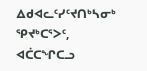ᐃᑯᐊᓚᑦᓯᑦᔪᑎᒃᓴᓂᒃ ᕿᔪᒃᑕᕐᐳᑦ, ᐊᑖᑕᖏᑕᓗ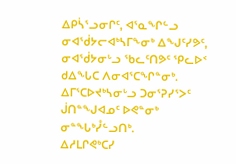ᐃᑭᓵᕐᓗᓂᒋᑦ, ᐊᕐᓇᖏᓪᓗ ᓂᐊᖂᔭᓕᐊᒃᓴᒥᖕᓂᒃ ᐃᖑᑦᓯᕗᑦ, ᓂᐊᖂᔭᓂᒡᓗ ᖃᓚᑦᑎᕗᑦ ᕿᓚᐅᑉ ᑯᐃᖓᑕ ᐱᓂᐊᕐᑕᖏᓐᓂᒃ. ᐃᒥᕐᑕᐅᔪᒃᓴᓂᒡᓗ ᑐᓂᕐᕈᓯᕐᐳᑦ ᒎᑎᓐᖑᐊᓄᑦ ᐅᕙᓐᓂᒃ ᓂᓐᖓᒃᓮᓪᓗᑎᒃ.
ᐃᓱᒪᒋᕙᒃᑕᓯ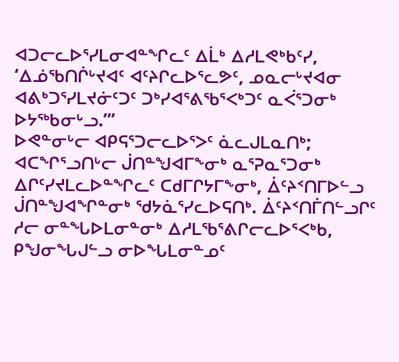ᐊᑐᓕᓚᐅᕐᓯᒪᓂᐊᓐᖏᓚᑦ ᐃᒫᒃ ᐃᓱᒪᕙᒃᑲᑦᓯ, ‘ᐃᓅᖃᑎᒌᒡᔪᐊᑦ ᐊᑦᔨᒋᓚᐅᕐᓚᕗᑦ, ᓄᓇᓕᒡᔪᐊᓂ ᐊᕕᒃᑐᕐᓯᒪᔪᓃᑦᑐᑦ ᑐᒃᓯᐊᕐᕕᖃᕐᐸᒃᑐᑦ ᓇᐹᕐᑐᓂᒃ ᐅᔭᖅᑲᓂᒡᓗ.’”
ᐅᕙᓐᓂᒡᓕ ᐊᑭᕋᕐᑐᓕᓚᐅᕐᐳᑦ ᓈᓚᒍᒪᓇᑎᒃ; ᐊᑕᖏᕐᓗᑎᒡᓕ ᒎᑎᓐᖑᐊᒥᖕᓂᒃ ᓇᕐᕈᓇᕐᑐᓂᒃ ᐃᒋᑦᓯᔪᒪᓚᐅᓐᖏᓚᑦ ᑕᑯᒥᒋᔭᒥᖕᓂᒃ, ᐄᑦᔨᑉᑎᒥᐅᓪᓗ ᒎᑎᓐᖑᐊᖏᓐᓂᒃ ᖁᔭᓈᕐᓯᓚᐅᕋᑎᒃ. ᐄᑦᔨᑉᑎᒦᑎᓪᓗᒋᑦ ᓱᓕ ᓂᓐᖓᐅᒪᓂᓐᓂᒃ ᐃᓱᒪᖃᕐᕕᒋᓕᓚᐅᕐᐸᒃᑲ, ᑭᖑᓂᖓᒍᓪᓗ ᓂᐅᖓᒪᓂᓐᓄᑦ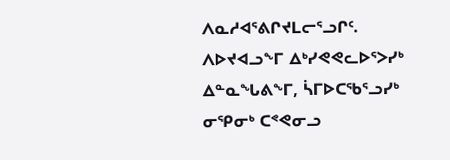ᐱᓇᓱᐊᕐᕕᒋᔪᒪᓕᕐᓗᒋᑦ.
ᐱᐅᔪᐊᓗᖕᒥ ᐃᒃᓯᕙᕙᓚᐅᕐᐳᓯᒃ ᐃᓐᓇᖓᕕᖕᒥ, ᓵᒥᐅᑕᖃᕐᓗᓯᒃ ᓂᕿᓂᒃ ᑕᕝᕙᓂᓗ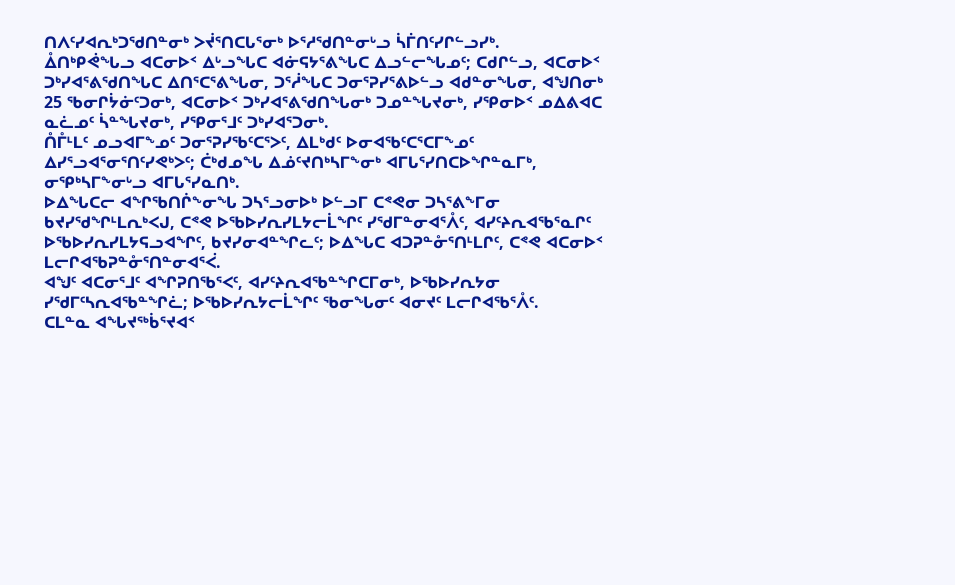ᑎᐱᑦᓯᐊᕆᒃᑐᖁᑎᓐᓂᒃ ᐳᔫᕐᑎᑕᒐᕐᓂᒃ ᐅᕐᓱᖁᑎᓐᓂᒡᓗ ᓵᒦᑎᑦᓯᒋᓪᓗᓯᒃ.
ᐂᑎᒃᑭᕚᖓᓗ ᐊᑕᓂᐅᑉ ᐃᒡᓗᖓᑕ ᐊᓃᕋᔭᕐᕕᖓᑕ ᐃᓗᓪᓕᖓᓄᑦ; ᑕᑯᒋᓪᓗ, ᐊᑕᓂᐅᑉ ᑐᒃᓯᐊᕐᕕᖁᑎᖓᑕ ᐃᑎᕐᑕᕐᕕᖓᓂ, ᑐᕐᓲᖓᑕ ᑐᓂᕐᕈᓯᕐᕕᐅᓪᓗ ᐊᑯᓐᓂᖓᓂ, ᐊᖑᑎᓂᒃ 25 ᖃᓂᒋᔮᓃᑦᑐᓂᒃ, ᐊᑕᓂᐅᑉ ᑐᒃᓯᐊᕐᕕᖁᑎᖓᓂᒃ ᑐᓄᓐᖓᔪᓂᒃ, ᓯᕿᓂᐅᑉ ᓄᐃᕕᐊᑕ ᓇᓛᓄᑦ ᓵᓐᖓᔪᓂᒃ, ᓯᕿᓂᕐᒧᑦ ᑐᒃᓯᐊᕐᑐᓂᒃ.
ᑍᒤᒻᒪᑦ ᓄᓗᐊᒥᖕᓄᑦ ᑐᓂᕐᕈᓯᖃᑦᑕᕐᐳᑦ, ᐃᒪᒃᑯᑦ ᐅᓂᐊᖃᑦᑕᕐᑕᒥᖕᓄᑦ ᐃᓯᕐᓗᐊᕐᓂᕐᑎᑦᓯᕙᒃᐳᑦ; ᑖᒃᑯᓄᖓ ᐃᓅᑦᔪᑎᒃᓴᒥᖕᓂᒃ ᐊᒥᒐᕐᓯᑎᑕᐅᖏᓐᓇᒥᒃ, ᓂᕿᒃᓴᒥᖕᓂᒡᓗ ᐊᒥᒐᕐᓯᓇᑎᒃ.
ᐅᐃᖓᑕᓕ ᐊᖏᖃᑎᒌᖕᓂᖓ ᑐᓴᕐᓗᓂᐅᒃ ᐅᓪᓗᒥ ᑕᕝᕙᓂ ᑐᓴᕐᕕᖕᒥᓂ ᑲᔪᓯᖁᖏᒻᒪᕆᒃᐸᒍ, ᑕᕝᕙ ᐅᖃᐅᓯᕆᓯᒪᔭᓕᒫᖏᑦ ᓯᖁᒥᓐᓂᐊᕐᐰᑦ, ᐊᓯᑦᔨᕆᐊᖃᕐᓇᒋᑦ ᐅᖃᐅᓯᕆᓯᒪᔭᕋᓗᐊᖏᑦ, ᑲᔪᓯᓂᐊᓐᖏᓚᑦ; ᐅᐃᖓᑕ ᐊᑐᕈᓐᓁᕐᑎᒻᒪᒋᑦ, ᑕᕝᕙ ᐊᑕᓂᐅᑉ ᒪᓕᒋᐊᖃᕈᓐᓁᕐᑎᓐᓂᐊᕐᐹ.
ᐊᖑᑦ ᐊᑕᓂᕐᒧᑦ ᐊᖏᕈᑎᖃᕐᐸᑦ, ᐊᓯᑦᔨᕆᐊᖃᓐᖏᑕᒥᓂᒃ, ᐅᖃᐅᓯᕆᔭᓂ ᓯᖁᒥᑦᓴᕆᐊᖃᓐᖏᓛ; ᐅᖃᐅᓯᕆᔭᓕᒫᖏᑦ ᖃᓂᖓᓂᑦ ᐊᓂᔪᑦ ᒪᓕᒋᐊᖃᕐᐰᑦ.
ᑕᒪᓐᓇ ᐊᖓᔪᖅᑳᕐᔪᐊᑉ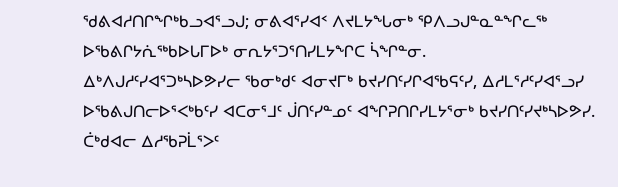ᖁᕕᐊᓱᑎᒋᖏᒃᑲᓗᐊᕐᓗᒍ; ᓂᕕᐊᕐᓯᐊᑉ ᐱᔪᒪᔭᖓᓂᒃ ᕿᐱᓗᒍᓐᓇᓐᖏᓚᖅ ᐅᖃᕕᒋᔭᕇᖅᑲᐅᒐᒥᐅᒃ ᓂᕆᔭᕐᑐᕐᑎᓯᒪᔭᖏᑕ ᓵᖏᓐᓂ.
ᐃᒃᐱᒍᓱᑦᓯᐊᕐᑐᒃᓴᐅᕗᓯᓕ ᖃᓂᒃᑯᑦ ᐊᓂᔪᒥᒃ ᑲᔪᓯᑎᑦᓯᒋᐊᖃᕋᑦᓯ, ᐃᓱᒪᕐᓱᑦᓯᐊᕐᓗᓯ ᐅᖃᕕᒍᑎᓕᐅᕐᐸᒃᑲᑦᓯ ᐊᑕᓂᕐᒧᑦ ᒎᑎᑦᓯᓐᓄᑦ ᐊᖏᕈᑎᒋᓯᒪᔭᕐᓂᒃ ᑲᔪᓯᑎᑦᓯᔪᒃᓴᐅᕗᓯ.
ᑖᒃᑯᐊᓕ ᐃᓱᖃᕈᒫᕐᐳᑦ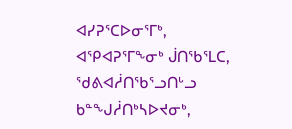ᐊᓯᕈᕐᑕᐅᓂᕐᒥᒃ, ᐊᕿᐊᕈᕐᒥᖕᓂᒃ ᒎᑎᖃᕐᒪᑕ, ᖁᕕᐊᓲᑎᖃᕐᓗᑎᒡᓗ ᑲᓐᖑᓲᑎᒃᓴᐅᔪᓂᒃ,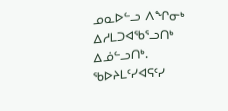ᓄᓇᐅᓪᓗ ᐱᖏᓂᒃ ᐃᓱᒪᑐᐊᖃᕐᓗᑎᒃ ᐃᓅᓪᓗᑎᒃ.
ᖃᐅᔨᒪᑦᓯᐊᕋᑦᓯ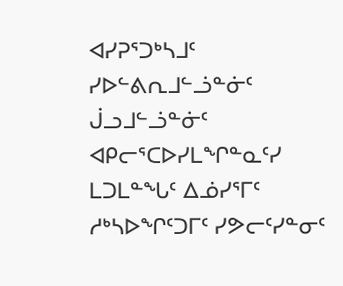ᐊᓯᕈᕐᑐᒃᓴᒧᑦ ᓯᐅᓪᕕᕆᒧᓪᓘᓐᓃᑦ ᒎᓗᒧᓪᓘᓐᓃᑦ ᐊᑭᓕᕐᑕᐅᓯᒪᖏᓐᓇᑦᓯ ᒪᑐᒪᓐᖓᑦ ᐃᓅᓯᕐᒥᑦ ᓱᒃᓴᐅᖏᑦᑐᒥᑦ ᓯᕗᓕᑦᓯᓐᓂᑦ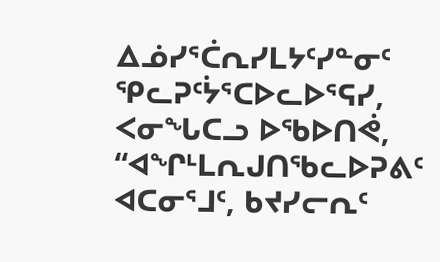ᐃᓅᓯᕐᑖᕆᓯᒪᔭᑦᓯᓐᓂᑦ ᕿᓚᕈᑦᔮᕐᑕᐅᓚᐅᕐᕋᓯ,
ᐸᓂᖓᑕᓗ ᐅᖃᐅᑎᕚ, “ᐊᖏᒻᒪᕆᒍᑎᖃᓚᐅᕈᕕᑦ ᐊᑕᓂᕐᒧᑦ, ᑲᔪᓯᓕᕆᑦ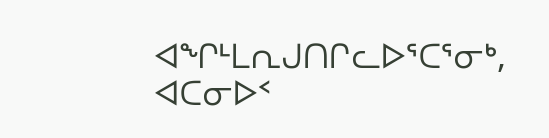ᐊᖏᒻᒪᕆᒍᑎᒋᓚᐅᕐᑕᕐᓂᒃ, ᐊᑕᓂᐅᑉ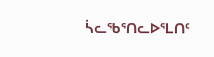ᓵᓚᖃᕐᑎᓚᐅᕐᒪᑎᑦ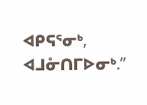ᐊᑭᕋᕐᓂᒃ, ᐊᒧᓁᑎᒥᐅᓂᒃ.”